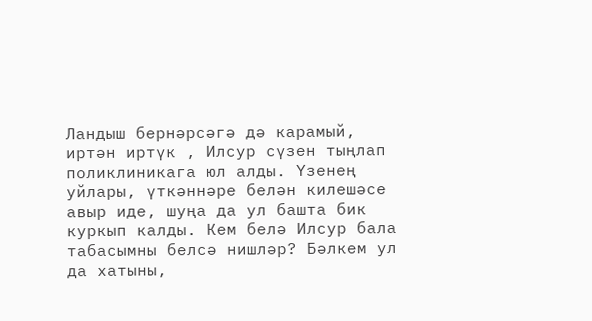Ландыш бернәрсәгә дә карамый, иртән иртүк , Илсур сүзен тыңлап поликлиникага юл алды. Үзенең уйлары, үткәннәре белән килешәсе авыр иде, шуңа да ул башта бик куркып калды. Кем белә Илсур бала табасымны белсә нишләр? Бәлкем ул да хатыны,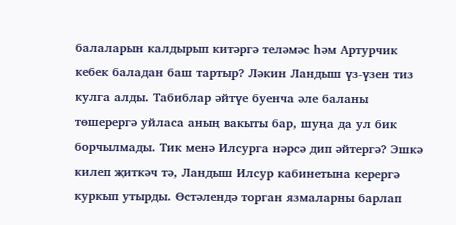балаларын калдырып китәргә теләмәс һәм Артурчик кебек баладан баш тартыр? Ләкин Ландыш үз-үзен тиз кулга алды. Табиблар әйтүе буенча әле баланы төшерергә уйласа аның вакыты бар, шуңа да ул бик борчылмады. Тик менә Илсурга нәрсә дип әйтергә? Эшкә килеп җиткәч тә, Ландыш Илсур кабинетына керергә куркып утырды. Өстәлендә торган язмаларны барлап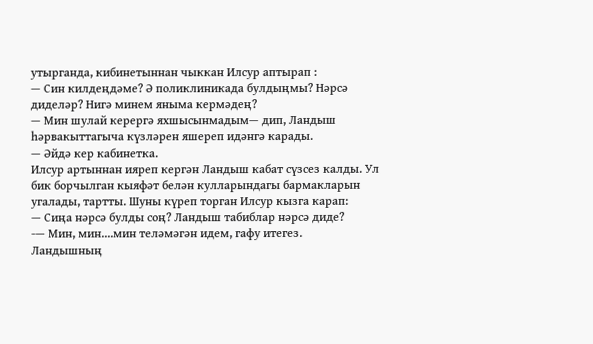утырганда, кибинетыннан чыккан Илсур аптырап :
— Син килдеңдәме? Ә поликлиникада булдыңмы? Нәрсә диделәр? Нигә минем яныма кермәдең?
— Мин шулай керергә яхшысынмадым— дип, Ландыш һәрвакыттагыча күзләрен яшереп идәнгә карады.
— Әйдә кер кабинетка.
Илсур артыннан ияреп кергән Ландыш кабат сүзсез калды. Ул бик борчылган кыяфәт белән кулларындагы бармакларын угалады, тартты. Шуны күреп торган Илсур кызга карап:
— Сиңа нәрсә булды соң? Ландыш табиблар нәрсә диде?
-— Мин, мин....мин теләмәгән идем, гафу итегез.
Ландышның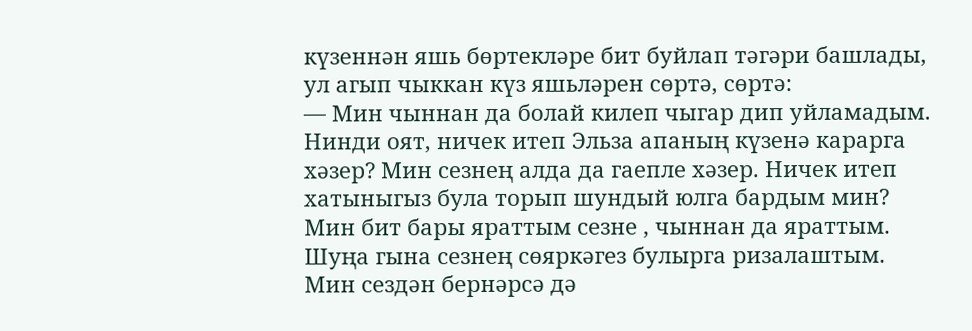күзеннән яшь бөртекләре бит буйлап тәгәри башлады, ул агып чыккан күз яшьләрен сөртә, сөртә:
— Мин чыннан да болай килеп чыгар дип уйламадым. Нинди оят, ничек итеп Эльза апаның күзенә карарга хәзер? Мин сезнең алда да гаепле хәзер. Ничек итеп хатыныгыз була торып шундый юлга бардым мин? Мин бит бары яраттым сезне , чыннан да яраттым. Шуңа гына сезнең сөяркәгез булырга ризалаштым. Мин сездән бернәрсә дә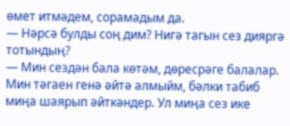өмет итмәдем, сорамадым да.
— Нәрсә булды соң дим? Нигә тагын сез дияргә тотындың?
— Мин сездән бала көтәм, дөресрәге балалар. Мин тәгаен генә әйтә алмыйм, бәлки табиб миңа шаярып әйткәндер. Ул миңа сез ике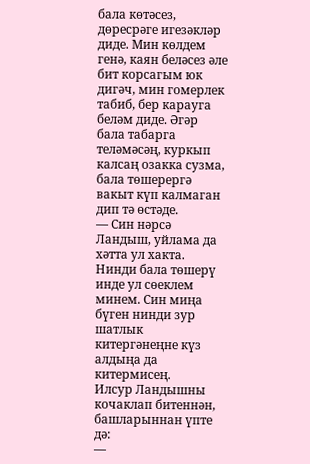бала көтәсез, дөресрәге игезәкләр диде. Мин көлдем генә, каян беләсез әле бит корсагым юк дигәч, мин гомерлек табиб, бер карауга беләм диде. Әгәр бала табарга теләмәсәң, куркып калсаң озакка сузма, бала төшерергә вакыт күп калмаган дип тә өстәде.
— Син нәрсә Ландыш, уйлама да хәтта ул хакта. Нинди бала төшерү инде ул сөеклем минем. Син миңа бүген нинди зур шатлык китергәнеңне күз алдыңа да китермисең.
Илсур Ландышны кочаклап битеннән, башларыннан үпте дә:
—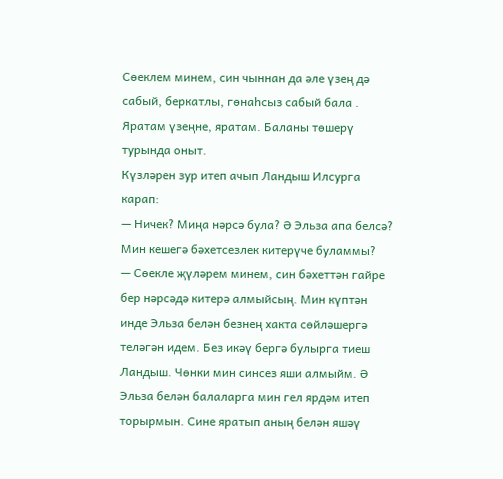Сөеклем минем, син чыннан да әле үзең дә сабый, беркатлы, гөнаһсыз сабый бала . Яратам үзеңне, яратам. Баланы төшерү турында оныт.
Күзләрен зур итеп ачып Ландыш Илсурга карап:
— Ничек? Миңа нәрсә була? Ә Эльза апа белсә? Мин кешегә бәхетсезлек китерүче буламмы?
— Сөекле җүләрем минем, син бәхеттән гайре бер нәрсәдә китерә алмыйсың. Мин күптән инде Эльза белән безнең хакта сөйләшергә теләгән идем. Без икәү бергә булырга тиеш Ландыш. Чөнки мин синсез яши алмыйм. Ә Эльза белән балаларга мин гел ярдәм итеп торырмын. Сине яратып аның белән яшәү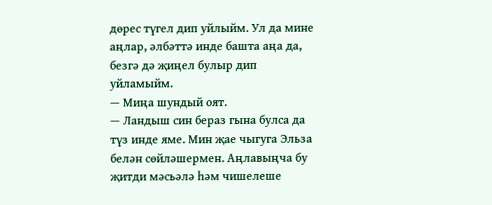дөрес түгел дип уйлыйм. Ул да мине аңлар, әлбәттә инде башта аңа да, безгә дә җиңел булыр дип уйламыйм.
— Миңа шундый оят.
— Ландыш син бераз гына булса да түз инде яме. Мин җае чыгуга Эльза белән сөйләшермен. Аңлавыңча бу җитди мәсьәлә һәм чишелеше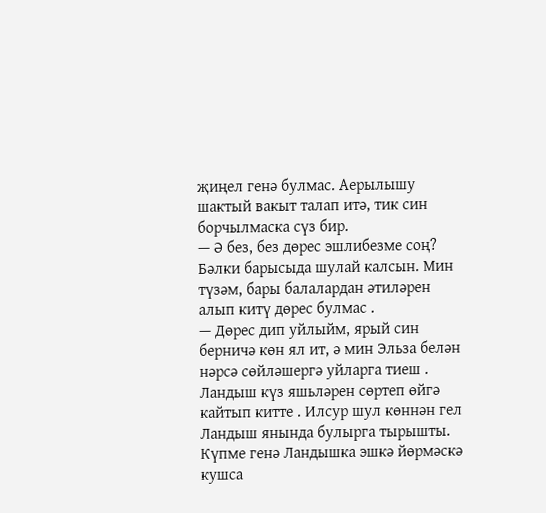җиңел генә булмас. Аерылышу шактый вакыт талап итә, тик син борчылмаска сүз бир.
— Ә без, без дөрес эшлибезме соң? Бәлки барысыда шулай калсын. Мин түзәм, бары балалардан әтиләрен алып китү дөрес булмас .
— Дөрес дип уйлыйм, ярый син берничә көн ял ит, ә мин Эльза белән нәрсә сөйләшергә уйларга тиеш .
Ландыш күз яшьләрен сөртеп өйгә кайтып китте . Илсур шул көннән гел Ландыш янында булырга тырышты. Күпме генә Ландышка эшкә йөрмәскә кушса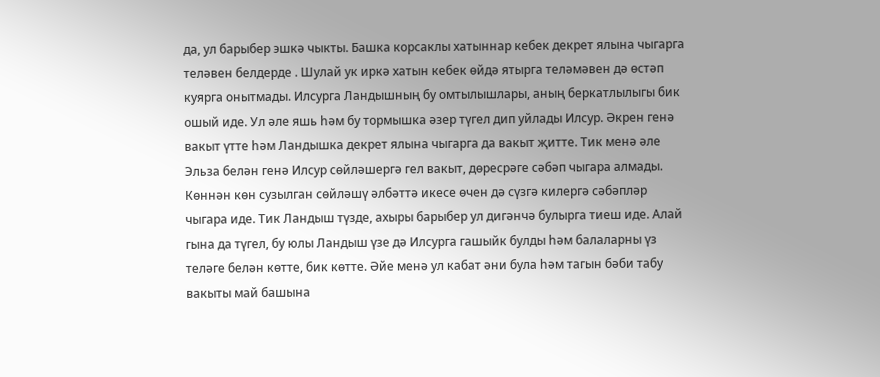да, ул барыбер эшкә чыкты. Башка корсаклы хатыннар кебек декрет ялына чыгарга теләвен белдерде . Шулай ук иркә хатын кебек өйдә ятырга теләмәвен дә өстәп куярга онытмады. Илсурга Ландышның бу омтылышлары, аның беркатлылыгы бик ошый иде. Ул әле яшь һәм бу тормышка әзер түгел дип уйлады Илсур. Әкрен генә вакыт үтте һәм Ландышка декрет ялына чыгарга да вакыт җитте. Тик менә әле Эльза белән генә Илсур сөйләшергә гел вакыт, дөресрәге сәбәп чыгара алмады. Көннән көн сузылган сөйләшү әлбәттә икесе өчен дә сүзгә килергә сәбәпләр чыгара иде. Тик Ландыш түзде, ахыры барыбер ул дигәнчә булырга тиеш иде. Алай гына да түгел, бу юлы Ландыш үзе дә Илсурга гашыйк булды һәм балаларны үз теләге белән көтте, бик көтте. Әйе менә ул кабат әни була һәм тагын бәби табу вакыты май башына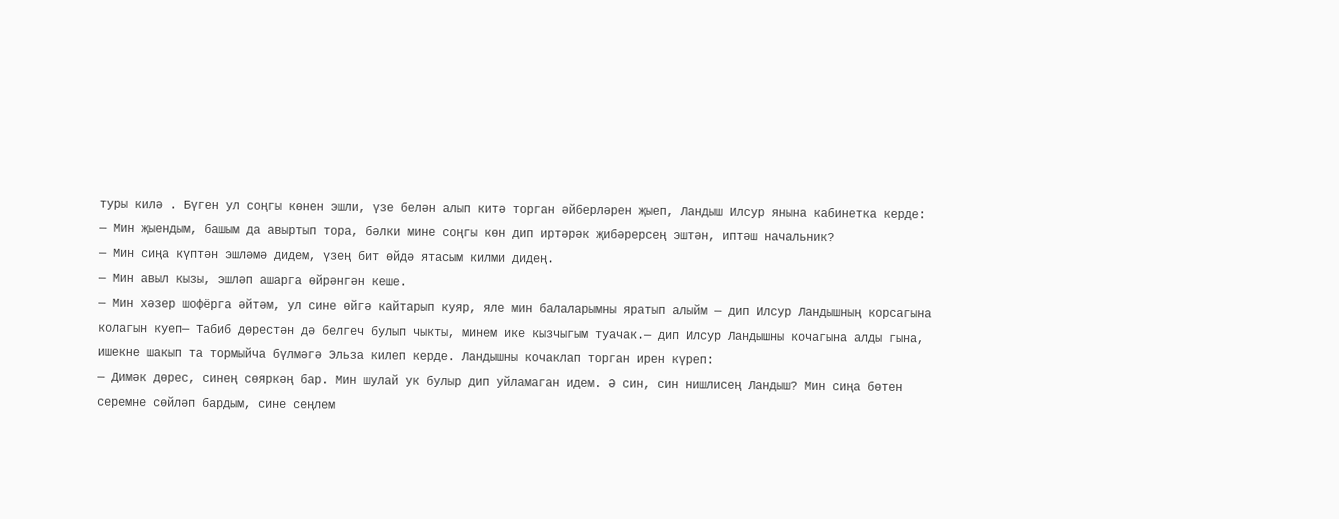туры килә . Бүген ул соңгы көнен эшли, үзе белән алып китә торган әйберләрен җыеп, Ландыш Илсур янына кабинетка керде:
— Мин җыендым, башым да авыртып тора, бәлки мине соңгы көн дип иртәрәк җибәрерсең эштән, иптәш начальник?
— Мин сиңа күптән эшләмә дидем, үзең бит өйдә ятасым килми дидең.
— Мин авыл кызы, эшләп ашарга өйрәнгән кеше.
— Мин хәзер шофёрга әйтәм, ул сине өйгә кайтарып куяр, яле мин балаларымны яратып алыйм — дип Илсур Ландышның корсагына колагын куеп— Табиб дөрестән дә белгеч булып чыкты, минем ике кызчыгым туачак.— дип Илсур Ландышны кочагына алды гына, ишекне шакып та тормыйча бүлмәгә Эльза килеп керде. Ландышны кочаклап торган ирен күреп:
— Димәк дөрес, синең сөяркәң бар. Мин шулай ук булыр дип уйламаган идем. Ә син, син нишлисең Ландыш? Мин сиңа бөтен серемне сөйләп бардым, сине сеңлем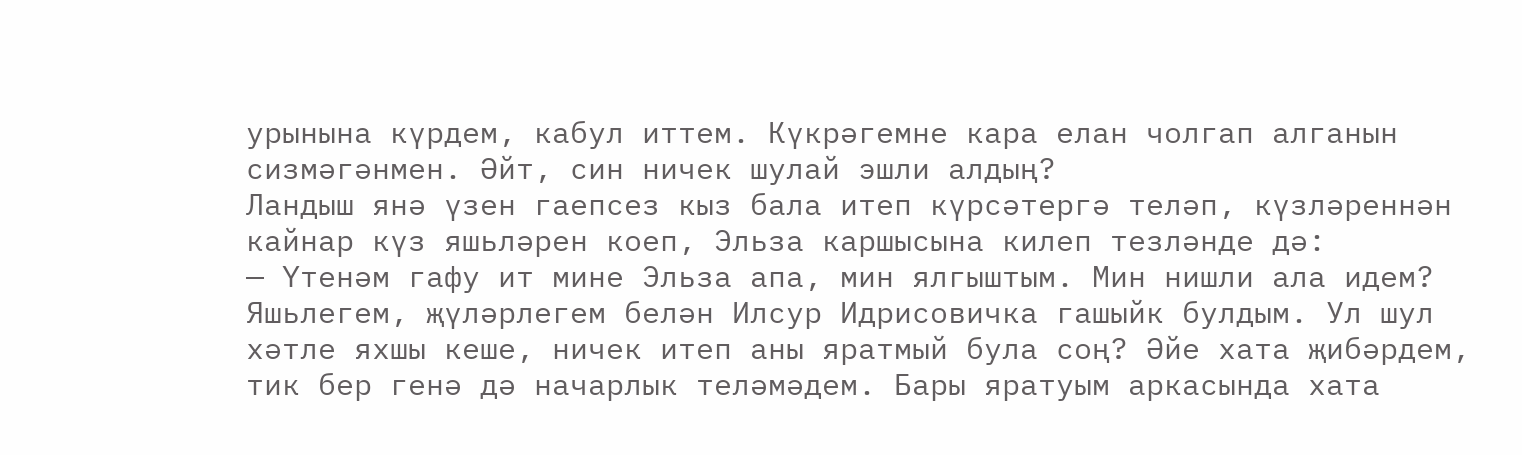урынына күрдем, кабул иттем. Күкрәгемне кара елан чолгап алганын сизмәгәнмен. Әйт, син ничек шулай эшли алдың?
Ландыш янә үзен гаепсез кыз бала итеп күрсәтергә теләп, күзләреннән кайнар күз яшьләрен коеп, Эльза каршысына килеп тезләнде дә:
— Үтенәм гафу ит мине Эльза апа, мин ялгыштым. Мин нишли ала идем? Яшьлегем, җүләрлегем белән Илсур Идрисовичка гашыйк булдым. Ул шул хәтле яхшы кеше, ничек итеп аны яратмый була соң? Әйе хата җибәрдем, тик бер генә дә начарлык теләмәдем. Бары яратуым аркасында хата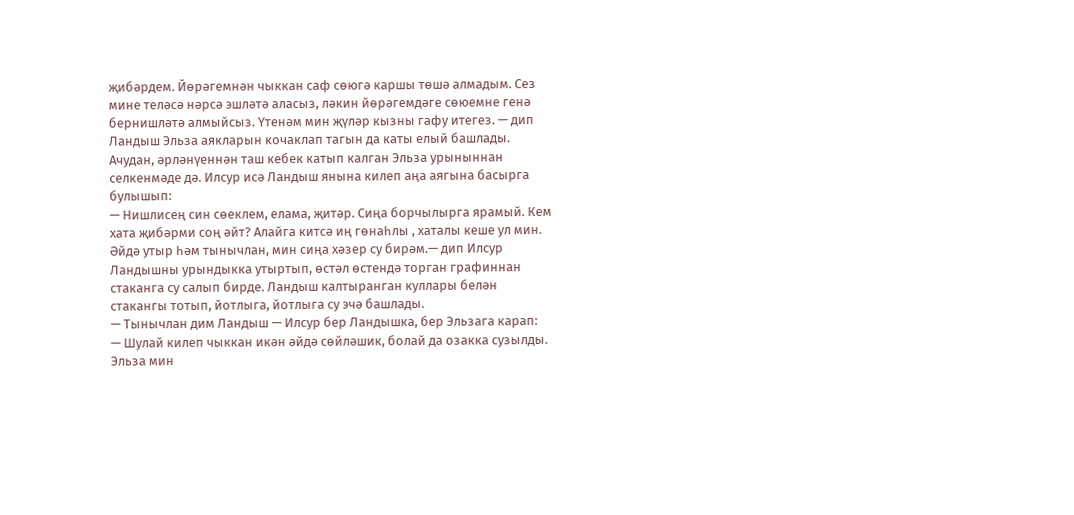җибәрдем. Йөрәгемнән чыккан саф сөюгә каршы төшә алмадым. Сез мине теләсә нәрсә эшләтә аласыз, ләкин йөрәгемдәге сөюемне генә бернишләтә алмыйсыз. Үтенәм мин җүләр кызны гафу итегез. — дип Ландыш Эльза аякларын кочаклап тагын да каты елый башлады. Ачудан, әрләнүеннән таш кебек катып калган Эльза урыныннан селкенмәде дә. Илсур исә Ландыш янына килеп аңа аягына басырга булышып:
— Нишлисең син сөеклем, елама, җитәр. Сиңа борчылырга ярамый. Кем хата җибәрми соң әйт? Алайга китсә иң гөнаһлы , хаталы кеше ул мин. Әйдә утыр һәм тынычлан, мин сиңа хәзер су бирәм.— дип Илсур Ландышны урындыкка утыртып, өстәл өстендә торган графиннан стаканга су салып бирде. Ландыш калтыранган куллары белән стакангы тотып, йотлыга, йотлыга су эчә башлады.
— Тынычлан дим Ландыш — Илсур бер Ландышка, бер Эльзага карап:
— Шулай килеп чыккан икән әйдә сөйләшик, болай да озакка сузылды. Эльза мин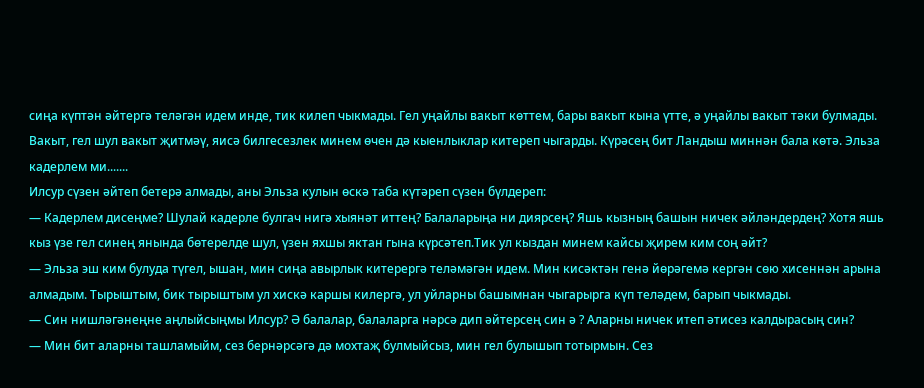сиңа күптән әйтергә теләгән идем инде, тик килеп чыкмады. Гел уңайлы вакыт көттем, бары вакыт кына үтте, ә уңайлы вакыт тәки булмады. Вакыт, гел шул вакыт җитмәү, яисә билгесезлек минем өчен дә кыенлыклар китереп чыгарды. Күрәсең бит Ландыш миннән бала көтә. Эльза кадерлем ми.......
Илсур сүзен әйтеп бетерә алмады, аны Эльза кулын өскә таба күтәреп сүзен бүлдереп:
— Кадерлем дисеңме? Шулай кадерле булгач нигә хыянәт иттең? Балаларыңа ни диярсең? Яшь кызның башын ничек әйләндердең? Хотя яшь кыз үзе гел синең янында бөтерелде шул, үзен яхшы яктан гына күрсәтеп.Тик ул кыздан минем кайсы җирем ким соң әйт?
— Эльза эш ким булуда түгел, ышан, мин сиңа авырлык китерергә теләмәгән идем. Мин кисәктән генә йөрәгемә кергән сөю хисеннән арына алмадым. Тырыштым, бик тырыштым ул хискә каршы килергә, ул уйларны башымнан чыгарырга күп теләдем, барып чыкмады.
— Син нишләгәнеңне аңлыйсыңмы Илсур? Ә балалар, балаларга нәрсә дип әйтерсең син ә ? Аларны ничек итеп әтисез калдырасың син?
— Мин бит аларны ташламыйм, сез бернәрсәгә дә мохтаҗ булмыйсыз, мин гел булышып тотырмын. Сез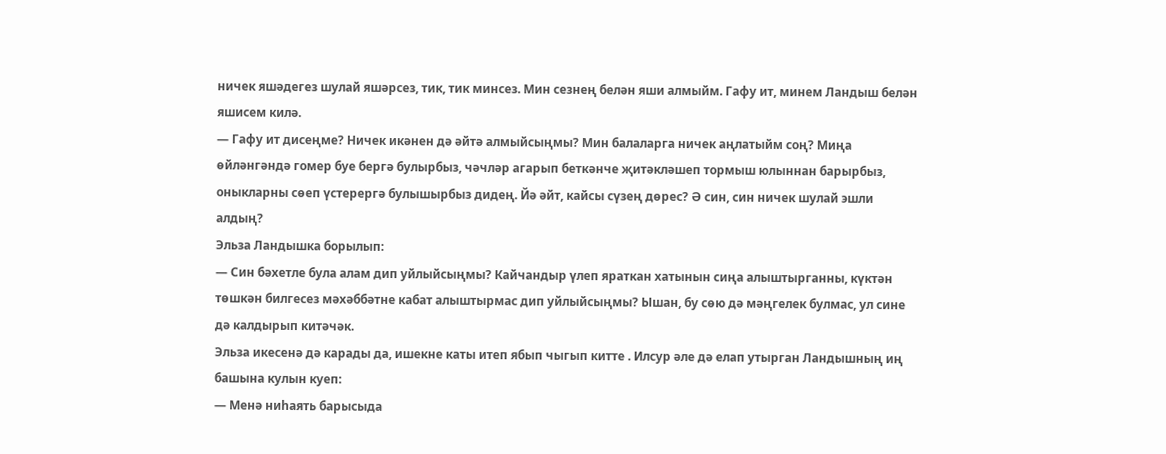ничек яшәдегез шулай яшәрсез, тик, тик минсез. Мин сезнең белән яши алмыйм. Гафу ит, минем Ландыш белән яшисем килә.
— Гафу ит дисеңме? Ничек икәнен дә әйтә алмыйсыңмы? Мин балаларга ничек аңлатыйм соң? Миңа өйләнгәндә гомер буе бергә булырбыз, чәчләр агарып беткәнче җитәкләшеп тормыш юлыннан барырбыз, оныкларны сөеп үстерергә булышырбыз дидең. Йә әйт, кайсы сүзең дөрес? Ә син, син ничек шулай эшли алдың?
Эльза Ландышка борылып:
— Син бәхетле була алам дип уйлыйсыңмы? Кайчандыр үлеп яраткан хатынын сиңа алыштырганны, күктән төшкән билгесез мәхәббәтне кабат алыштырмас дип уйлыйсыңмы? Ышан, бу сөю дә мәңгелек булмас, ул сине дә калдырып китәчәк.
Эльза икесенә дә карады да, ишекне каты итеп ябып чыгып китте . Илсур әле дә елап утырган Ландышның иң башына кулын куеп:
— Менә ниһаять барысыда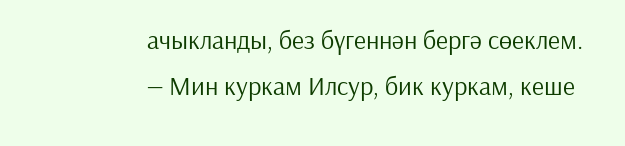ачыкланды, без бүгеннән бергә сөеклем.
— Мин куркам Илсур, бик куркам, кеше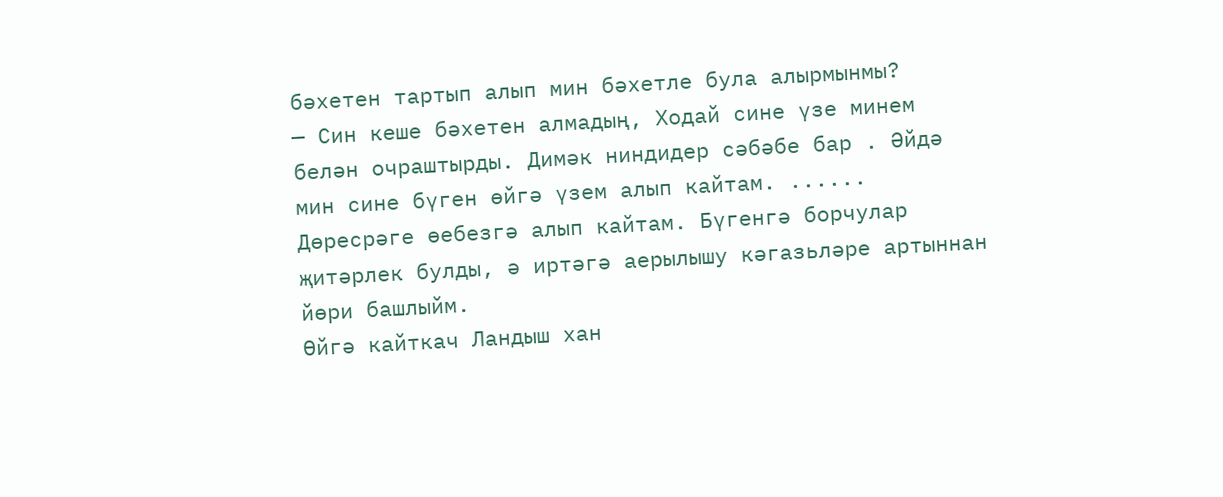бәхетен тартып алып мин бәхетле була алырмынмы?
— Син кеше бәхетен алмадың, Ходай сине үзе минем белән очраштырды. Димәк ниндидер сәбәбе бар . Әйдә мин сине бүген өйгә үзем алып кайтам. ...... Дөресрәге өебезгә алып кайтам. Бүгенгә борчулар җитәрлек булды, ә иртәгә аерылышу кәгазьләре артыннан йөри башлыйм.
Өйгә кайткач Ландыш хан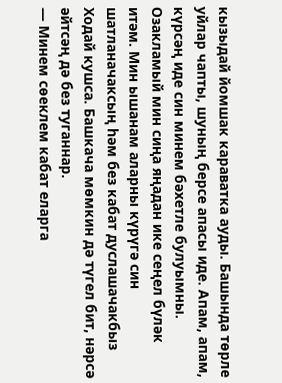кызыдай йомшак караватка ауды. Башында төрле уйлар чапты, шуның берсе апасы иде. Апам, апам, күрсәң иде син минем бәхетле булуымны. Озакламый мин сиңа яңадан ике сеңел бүләк итәм. Мин ышанам аларны күрүгә син шатланачаксың һәм без кабат дуслашачакбыз Ходай кушса. Башкача мөмкин дә түгел бит, нәрсә әйтсәң дә без туганнар.
— Минем сөеклем кабат еларга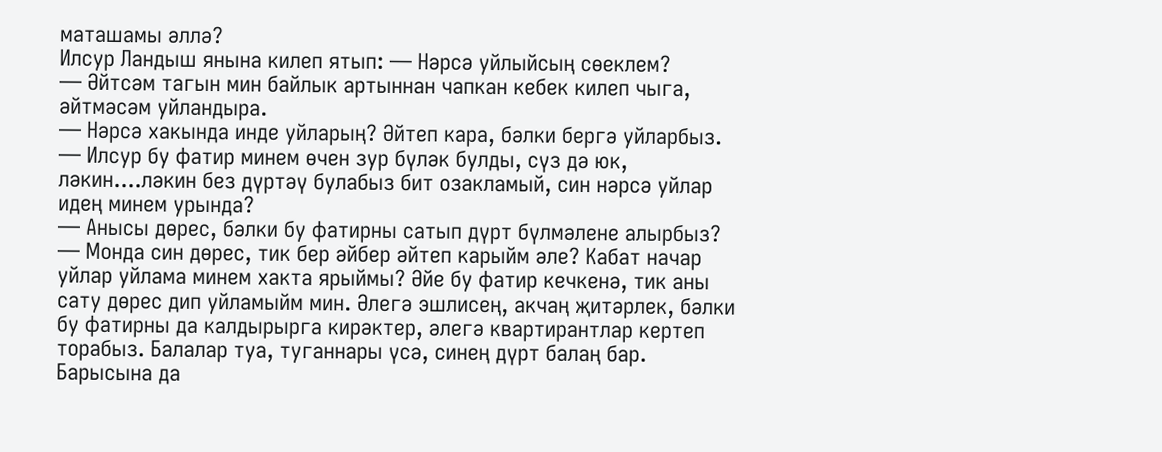маташамы әллә?
Илсур Ландыш янына килеп ятып: — Нәрсә уйлыйсың сөеклем?
— Әйтсәм тагын мин байлык артыннан чапкан кебек килеп чыга, әйтмәсәм уйландыра.
— Нәрсә хакында инде уйларың? Әйтеп кара, бәлки бергә уйларбыз.
— Илсур бу фатир минем өчен зур бүләк булды, сүз дә юк, ләкин....ләкин без дүртәү булабыз бит озакламый, син нәрсә уйлар идең минем урында?
— Анысы дөрес, бәлки бу фатирны сатып дүрт бүлмәлене алырбыз?
— Монда син дөрес, тик бер әйбер әйтеп карыйм әле? Кабат начар уйлар уйлама минем хакта ярыймы? Әйе бу фатир кечкенә, тик аны сату дөрес дип уйламыйм мин. Әлегә эшлисең, акчаң җитәрлек, бәлки бу фатирны да калдырырга кирәктер, әлегә квартирантлар кертеп торабыз. Балалар туа, туганнары үсә, синең дүрт балаң бар. Барысына да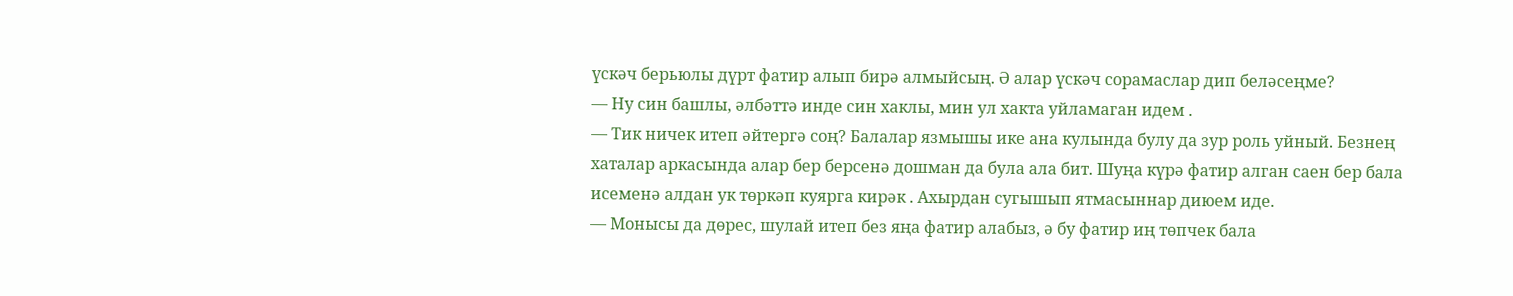үскәч берьюлы дүрт фатир алып бирә алмыйсың. Ә алар үскәч сорамаслар дип беләсеңме?
— Ну син башлы, әлбәттә инде син хаклы, мин ул хакта уйламаган идем .
— Тик ничек итеп әйтергә соң? Балалар язмышы ике ана кулында булу да зур роль уйный. Безнең хаталар аркасында алар бер берсенә дошман да була ала бит. Шуңа күрә фатир алган саен бер бала исеменә алдан ук төркәп куярга кирәк . Ахырдан сугышып ятмасыннар диюем иде.
— Монысы да дөрес, шулай итеп без яңа фатир алабыз, ә бу фатир иң төпчек бала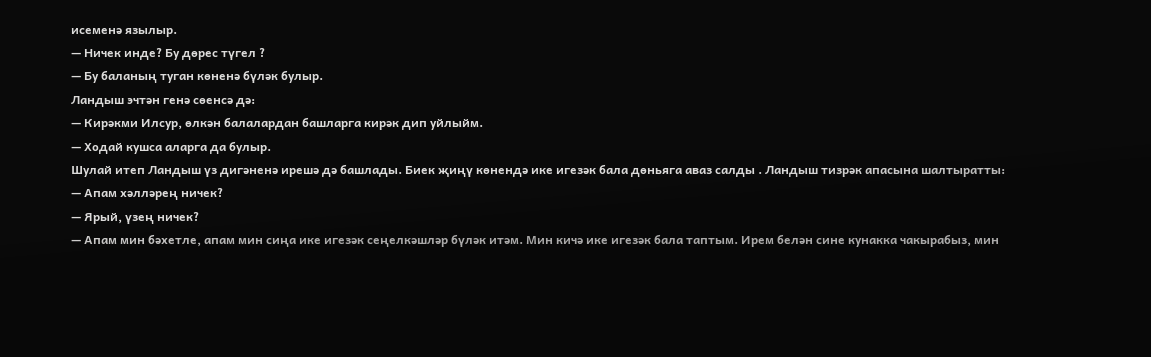исеменә язылыр.
— Ничек инде? Бу дөрес түгел ?
— Бу баланың туган көненә бүләк булыр.
Ландыш эчтән генә сөенсә дә:
— Кирәкми Илсур, өлкән балалардан башларга кирәк дип уйлыйм.
— Ходай кушса аларга да булыр.
Шулай итеп Ландыш үз дигәненә ирешә дә башлады. Биек җиңү көнендә ике игезәк бала дөньяга аваз салды . Ландыш тизрәк апасына шалтыратты:
— Апам хәлләрең ничек?
— Ярый, үзең ничек?
— Апам мин бәхетле, апам мин сиңа ике игезәк сеңелкәшләр бүләк итәм. Мин кичә ике игезәк бала таптым. Ирем белән сине кунакка чакырабыз, мин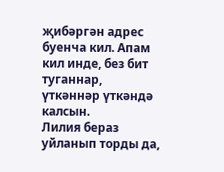җибәргән адрес буенча кил. Апам кил инде, без бит туганнар, үткәннәр үткәндә калсын.
Лилия бераз уйланып торды да,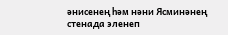әнисенең һәм нәни Ясминәнең стенада эленеп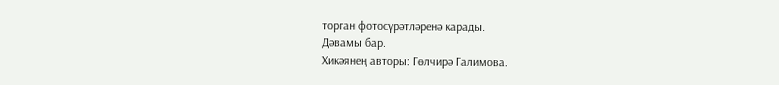торган фотосүрәтләренә карады.
Дәвамы бар.
Хикәянең авторы: Гөлчирә Галимова.